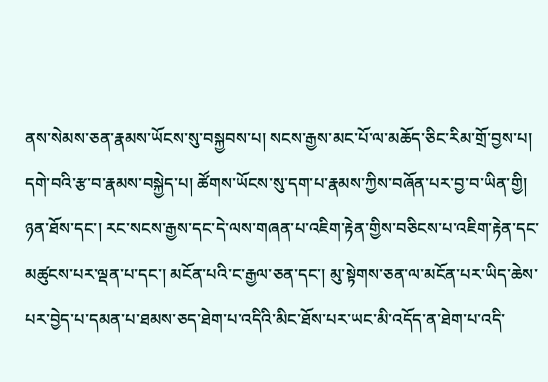ནས་སེམས་ཅན་རྣམས་ཡོངས་སུ་བསྐྱབས་པ། སངས་རྒྱས་མང་པོ་ལ་མཆོད་ཅིང་རིམ་གྲོ་བྱས་པ། དགེ་བའི་རྩ་བ་རྣམས་བསྐྱེད་པ། ཚོགས་ཡོངས་སུ་དག་པ་རྣམས་ཀྱིས་བཞོན་པར་བྱ་བ་ཡིན་གྱི། ཉན་ཐོས་དང་། རང་སངས་རྒྱས་དང་དེ་ལས་གཞན་པ་འཇིག་རྟེན་གྱིས་བཅིངས་པ་འཇིག་རྟེན་དང་མཚུངས་པར་ལྡན་པ་དང་། མངོན་པའི་ང་རྒྱལ་ཅན་དང་། མུ་སྟེགས་ཅན་ལ་མངོན་པར་ཡིད་ཆེས་པར་བྱེད་པ་དམན་པ་ཐམས་ཅད་ཐེག་པ་འདིའི་མིང་ཐོས་པར་ཡང་མི་འདོད་ན་ཐེག་པ་འདི་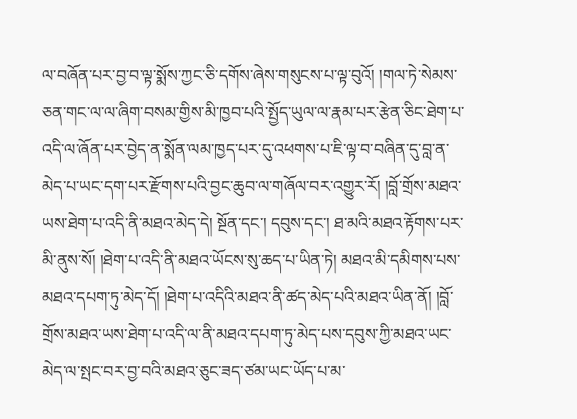ལ་བཞོན་པར་བྱ་བ་ལྟ་སྨོས་ཀྱང་ཅི་དགོས་ཞེས་གསུངས་པ་ལྟ་བུའོ། །གལ་ཏེ་སེམས་ཅན་གང་ལ་ལ་ཞིག་བསམ་གྱིས་མི་ཁྱབ་པའི་སྤྱོད་ཡུལ་ལ་རྣམ་པར་རྩེན་ཅིང་ཐེག་པ་འདི་ལ་ཞོན་པར་བྱེད་ན་སྨོན་ལམ་ཁྱད་པར་དུ་འཕགས་པ་ཇི་ལྟ་བ་བཞིན་དུ་བླ་ན་མེད་པ་ཡང་དག་པར་རྫོགས་པའི་བྱང་ཆུབ་ལ་གཞོལ་བར་འགྱུར་རོ། །བློ་གྲོས་མཐའ་ཡས་ཐེག་པ་འདི་ནི་མཐའ་མེད་དེ། སྔོན་དང་། དབུས་དང་། ཐ་མའི་མཐའ་རྟོགས་པར་མི་ནུས་སོ། །ཐེག་པ་འདི་ནི་མཐའ་ཡོངས་སུ་ཆད་པ་ཡིན་ཏེ། མཐའ་མི་དམིགས་པས་མཐའ་དཔག་ཏུ་མེད་དོ། །ཐེག་པ་འདིའི་མཐའ་ནི་ཚད་མེད་པའི་མཐའ་ཡིན་ནོ། །བློ་གྲོས་མཐའ་ཡས་ཐེག་པ་འདི་ལ་ནི་མཐའ་དཔག་ཏུ་མེད་པས་དབུས་ཀྱི་མཐའ་ཡང་མེད་ལ་སྤང་བར་བྱ་བའི་མཐའ་ཅུང་ཟད་ཙམ་ཡང་ཡོད་པ་མ་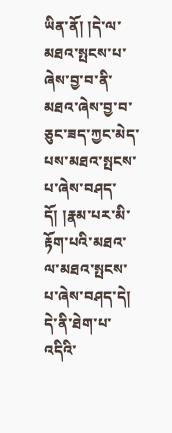ཡིན་ནོ། །དེ་ལ་མཐའ་སྤངས་པ་ཞེས་བྱ་བ་ནི་མཐའ་ཞེས་བྱ་བ་ཅུང་ཟད་ཀྱང་མེད་པས་མཐའ་སྤངས་པ་ཞེས་བཤད་དོ། །རྣམ་པར་མི་རྟོག་པའི་མཐའ་ལ་མཐའ་སྤངས་པ་ཞེས་བཤད་དེ། དེ་ནི་ཐེག་པ་འདིའི་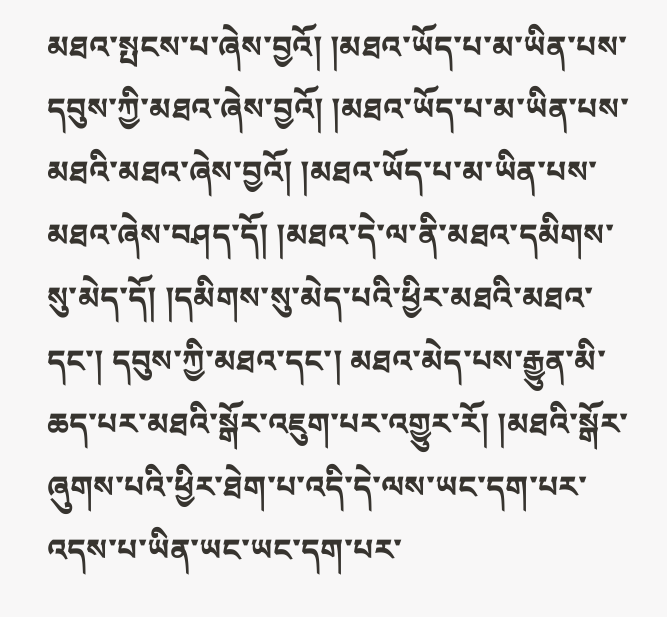མཐའ་སྤངས་པ་ཞེས་བྱའོ། །མཐའ་ཡོད་པ་མ་ཡིན་པས་དབུས་ཀྱི་མཐའ་ཞེས་བྱའོ། །མཐའ་ཡོད་པ་མ་ཡིན་པས་མཐའི་མཐའ་ཞེས་བྱའོ། །མཐའ་ཡོད་པ་མ་ཡིན་པས་མཐའ་ཞེས་བཤད་དོ། །མཐའ་དེ་ལ་ནི་མཐའ་དམིགས་སུ་མེད་དོ། །དམིགས་སུ་མེད་པའི་ཕྱིར་མཐའི་མཐའ་དང་། དབུས་ཀྱི་མཐའ་དང་། མཐའ་མེད་པས་རྒྱུན་མི་ཆད་པར་མཐའི་སྒོར་འཇུག་པར་འགྱུར་རོ། །མཐའི་སྒོར་ཞུགས་པའི་ཕྱིར་ཐེག་པ་འདི་དེ་ལས་ཡང་དག་པར་འདས་པ་ཡིན་ཡང་ཡང་དག་པར་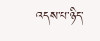འདས་པ་ཉིད་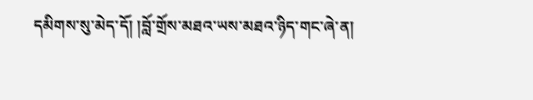དམིགས་སུ་མེད་དོ། །བློ་གྲོས་མཐའ་ཡས་མཐའ་ཉིད་གང་ཞེ་ན།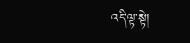འདི་ལྟ་སྟེ།